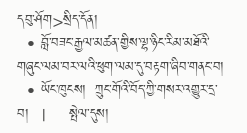དབུ་ཤོག>སྲིད་དོན།
  • བློ་བཟང་རྒྱལ་མཚན་གྱིས་ལྷ་ཉིང་རིམ་མཐོའི་གཞུང་ལམ་བར་ལའི་ཕུག་ལམ་དུ་བརྟག་ཞིབ་གནང་བ།
  • ཡོང་ཁུངས།  ཀྲུང་གོའི་བོད་ཀྱི་གསར་འགྱུར་དྲ་བ།   |     སྤེལ་དུས།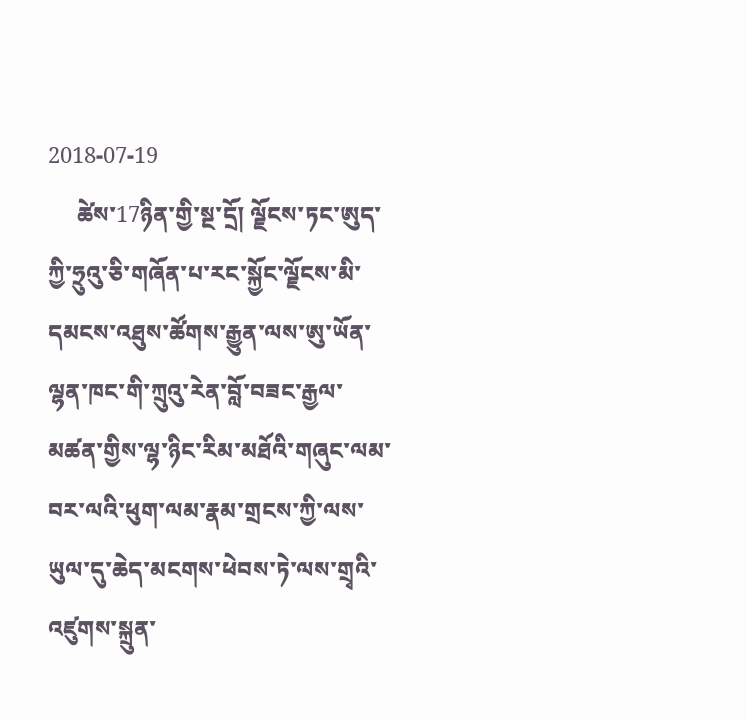2018-07-19
     ཚེས་17ཉིན་གྱི་སྔ་དྲོ། ལྗོངས་ཏང་ཨུད་ཀྱི་ཧྲུའུ་ཅི་གཞོན་པ་རང་སྐྱོང་ལྗོངས་མི་དམངས་འཐུས་ཚོགས་རྒྱུན་ལས་ཨུ་ཡོན་ལྷན་ཁང་གི་ཀྲུའུ་རེན་བློ་བཟང་རྒྱལ་མཚན་གྱིས་ལྷ་ཉིང་རིམ་མཐོའི་གཞུང་ལམ་བར་ལའི་ཕུག་ལམ་རྣམ་གྲངས་ཀྱི་ལས་ཡུལ་དུ་ཆེད་མངགས་ཕེབས་ཏེ་ལས་གྲྭའི་འཛུགས་སྐྲུན་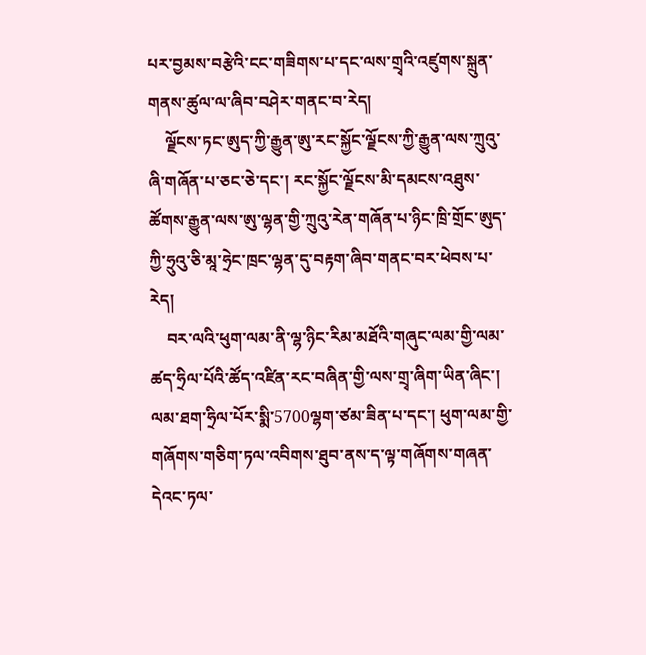པར་བྱམས་བརྩེའི་ངང་གཟིགས་པ་དང་ལས་གྲྭའི་འཛུགས་སྐྲུན་གནས་ཚུལ་ལ་ཞིབ་བཤེར་གནང་བ་རེད།
    ལྗོངས་ཏང་ཨུད་ཀྱི་རྒྱུན་ཨུ་རང་སྐྱོང་ལྗོངས་ཀྱི་རྒྱུན་ལས་ཀྲུའུ་ཞི་གཞོན་པ་ཅང་ཅེ་དང་། རང་སྐྱོང་ལྗོངས་མི་དམངས་འཐུས་ཚོགས་རྒྱུན་ལས་ཨུ་ལྷན་གྱི་ཀྲུའུ་རེན་གཞོན་པ་ཉིང་ཁྲི་གྲོང་ཨུད་ཀྱི་ཧྲུའུ་ཅི་མཱ་ཧྲེང་ཁྲང་ལྷན་དུ་བརྟག་ཞིབ་གནང་བར་ཕེབས་པ་རེད།
    བར་ལའི་ཕུག་ལམ་ནི་ལྷ་ཉིང་རིམ་མཐོའི་གཞུང་ལམ་གྱི་ལམ་ཚད་ཧྲིལ་པོའི་ཚོད་འཛིན་རང་བཞིན་གྱི་ལས་གྲྭ་ཞིག་ཡིན་ཞིང་། ལམ་ཐག་ཧྲིལ་པོར་སྨི་5700ལྷག་ཙམ་ཟིན་པ་དང་། ཕུག་ལམ་གྱི་གཞོགས་གཅིག་ཏལ་འབིགས་ཐུབ་ནས་ད་ལྟ་གཞོགས་གཞན་དེའང་ཏལ་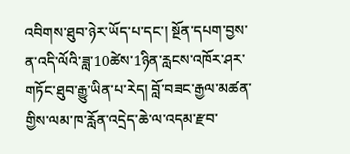འབིགས་ཐུབ་ཉེར་ཡོད་པ་དང་། སྔོན་དཔག་བྱས་ན་འདི་ལོའི་ཟླ་10ཚེས་1ཉིན་རླངས་འཁོར་ཤར་གཏོང་ཐུབ་རྒྱུ་ཡིན་པ་རེད། བློ་བཟང་རྒྱལ་མཚན་གྱིས་ལམ་ཁ་རློན་འདྲེད་ཆེ་ལ་འདམ་རྫབ་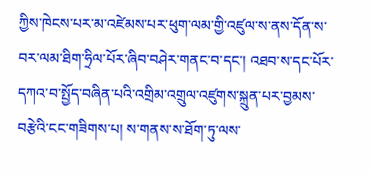ཀྱིས་ཁེངས་པར་མ་འཛེམས་པར་ཕུག་ལམ་གྱི་འཛུལ་ས་ནས་དོན་ས་བར་ལམ་ཐིག་ཧྲིལ་པོར་ཞིབ་བཤེར་གནང་བ་དང་། འཐབ་ས་དང་པོར་དཀའ་བ་སྤྱོད་བཞིན་པའི་འགྲིམ་འགྲུལ་འཛུགས་སྐྲུན་པར་བྱམས་བརྩེའི་ངང་གཟིགས་པ། ས་གནས་ས་ཐོག་ཏུ་ལས་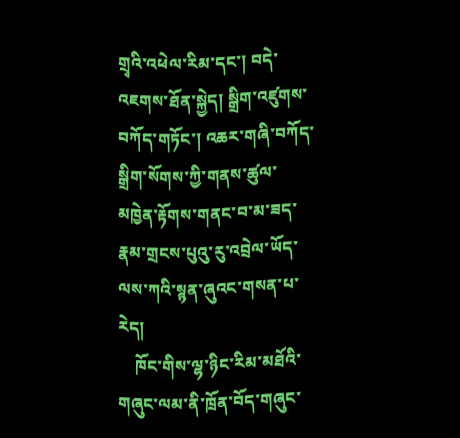གྲྭའི་འཕེལ་རིམ་དང་། བདེ་འཇགས་ཐོན་སྐྱེད། སྒྲིག་འཛུགས་བཀོད་གཏོང་། འཆར་གཞི་བཀོད་སྒྲིག་སོགས་ཀྱི་གནས་ཚུལ་མཁྱེན་རྟོགས་གནང་བ་མ་ཟད་རྣམ་གྲངས་པུའུ་རུ་འབྲེལ་ཡོད་ལས་ཀའི་སྙན་ཞུའང་གསན་པ་རེད།
    ཁོང་གིས་ལྷ་ཉིང་རིམ་མཐོའི་གཞུང་ལམ་ནི་ཁྲོན་བོད་གཞུང་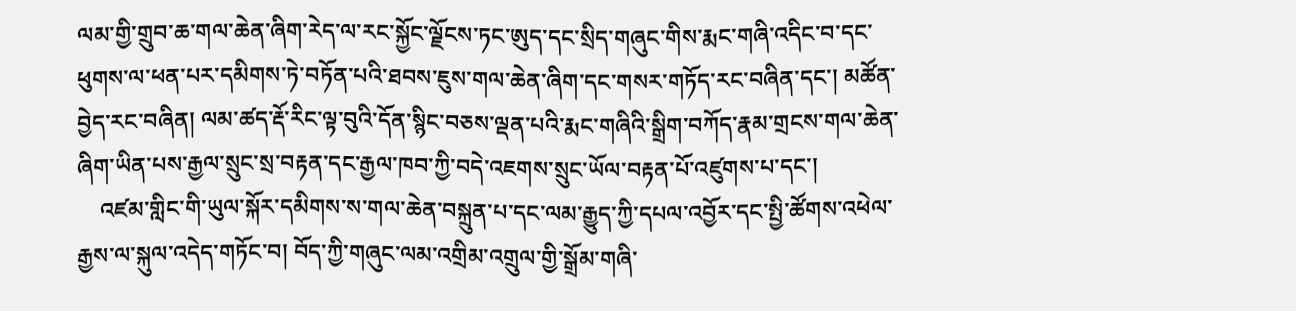ལམ་གྱི་གྲུབ་ཆ་གལ་ཆེན་ཞིག་རེད་ལ་རང་སྐྱོང་ལྗོངས་ཏང་ཨུད་དང་སྲིད་གཞུང་གིས་རྨང་གཞི་འདིང་བ་དང་ཕུགས་ལ་ཕན་པར་དམིགས་ཏེ་བཏོན་པའི་ཐབས་ཇུས་གལ་ཆེན་ཞིག་དང་གསར་གཏོད་རང་བཞིན་དང་། མཚོན་བྱེད་རང་བཞིན། ལམ་ཚད་རྡོ་རིང་ལྟ་བུའི་དོན་སྙིང་བཅས་ལྡན་པའི་རྨང་གཞིའི་སྒྲིག་བཀོད་རྣམ་གྲངས་གལ་ཆེན་ཞིག་ཡིན་པས་རྒྱལ་སྲུང་སྲ་བརྟན་དང་རྒྱལ་ཁབ་ཀྱི་བདེ་འཇགས་སྲུང་ཡོལ་བརྟན་པོ་འཛུགས་པ་དང་།
    འཛམ་གླིང་གི་ཡུལ་སྐོར་དམིགས་ས་གལ་ཆེན་བསྐྲུན་པ་དང་ལམ་རྒྱུད་ཀྱི་དཔལ་འབྱོར་དང་སྤྱི་ཚོགས་འཕེལ་རྒྱས་ལ་སྐུལ་འདེད་གཏོང་བ། བོད་ཀྱི་གཞུང་ལམ་འགྲིམ་འགྲུལ་གྱི་སྒྲོམ་གཞི་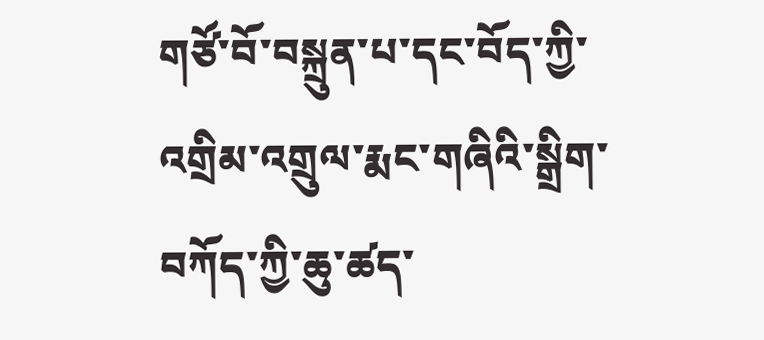གཙོ་བོ་བསྐྲུན་པ་དང་བོད་ཀྱི་འགྲིམ་འགྲུལ་རྨང་གཞིའི་སྒྲིག་བཀོད་ཀྱི་ཆུ་ཚད་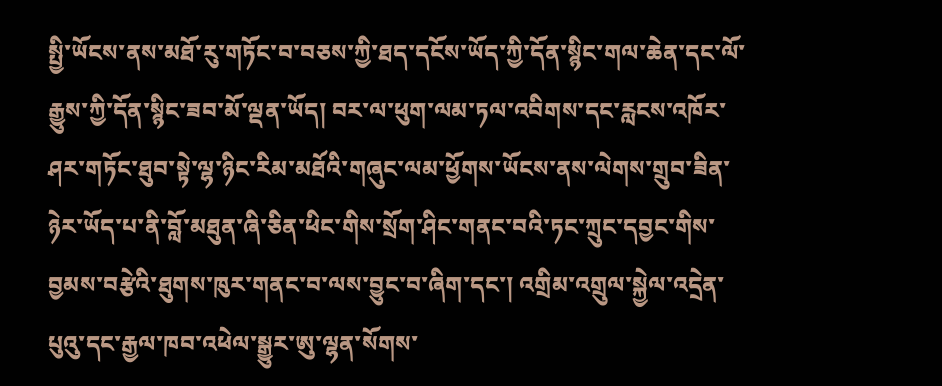སྤྱི་ཡོངས་ནས་མཐོ་རུ་གཏོང་བ་བཅས་ཀྱི་ཐད་དངོས་ཡོད་ཀྱི་དོན་སྙིང་གལ་ཆེན་དང་ལོ་རྒྱུས་ཀྱི་དོན་སྙིང་ཟབ་མོ་ལྡན་ཡོད། བར་ལ་ཕུག་ལམ་ཏལ་འབིགས་དང་རླངས་འཁོར་ཤར་གཏོང་ཐུབ་སྟེ་ལྷ་ཉིང་རིམ་མཐོའི་གཞུང་ལམ་ཕྱོགས་ཡོངས་ནས་ལེགས་གྲུབ་ཟིན་ཉེར་ཡོད་པ་ནི་བློ་མཐུན་ཞི་ཅིན་ཕིང་གིས་སྲོག་ཤིང་གནང་བའི་ཏང་ཀྲུང་དབྱང་གིས་བྱམས་བརྩེའི་ཐུགས་ཁུར་གནང་བ་ལས་བྱུང་བ་ཞིག་དང་། འགྲིམ་འགྲུལ་སྐྱེལ་འདྲེན་པུའུ་དང་རྒྱལ་ཁབ་འཕེལ་སྒྱུར་ཨུ་ལྷན་སོགས་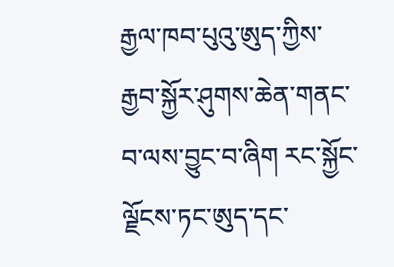རྒྱལ་ཁབ་པུའུ་ཨུད་ཀྱིས་རྒྱབ་སྐྱོར་ཤུགས་ཆེན་གནང་བ་ལས་བྱུང་བ་ཞིག རང་སྐྱོང་ལྗོངས་ཏང་ཨུད་དང་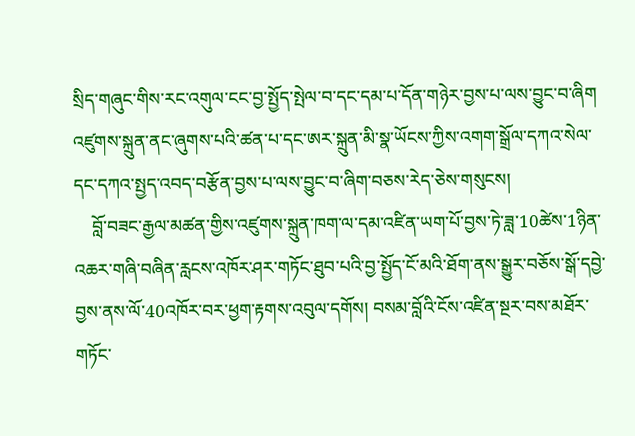སྲིད་གཞུང་གིས་རང་འགུལ་ངང་བྱ་སྤྱོད་སྤེལ་བ་དང་དམ་པ་དོན་གཉེར་བྱས་པ་ལས་བྱུང་བ་ཞིག འཛུགས་སྐྲུན་ནང་ཞུགས་པའི་ཚན་པ་དང་ཨར་སྐྲུན་མི་སྣ་ཡོངས་ཀྱིས་འགག་སྒྲོལ་དཀའ་སེལ་དང་དཀའ་སྤྱད་འབད་བརྩོན་བྱས་པ་ལས་བྱུང་བ་ཞིག་བཅས་རེད་ཅེས་གསུངས།
    བློ་བཟང་རྒྱལ་མཚན་གྱིས་འཛུགས་སྐྲུན་ཁག་ལ་དམ་འཛིན་ཡག་པོ་བྱས་ཏེ་ཟླ་10ཚེས་1ཉིན་འཆར་གཞི་བཞིན་རླངས་འཁོར་ཤར་གཏོང་ཐུབ་པའི་བྱ་སྤྱོད་ངོ་མའི་ཐོག་ནས་སྒྱུར་བཅོས་སྒོ་དབྱེ་བྱས་ནས་ལོ་40འཁོར་བར་ཕྱག་རྟགས་འབུལ་དགོས། བསམ་བློའི་ངོས་འཛིན་སྔར་བས་མཐོར་གཏོང་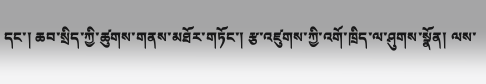དང་། ཆབ་སྲིད་ཀྱི་ཚུགས་གནས་མཐོར་གཏོང་། རྩ་འཛུགས་ཀྱི་འགོ་ཁྲིད་ལ་ཤུགས་སྣོན། ལས་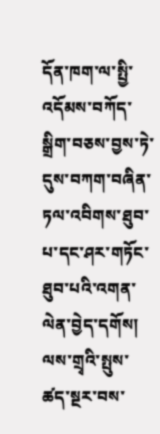དོན་ཁག་ལ་སྤྱི་འདོམས་བཀོད་སྒྲིག་བཅས་བྱས་ཏེ་དུས་བཀག་བཞིན་ཏལ་འབིགས་ཐུབ་པ་དང་ཤར་གཏོང་ཐུབ་པའི་འགན་ལེན་བྱེད་དགོས། ལས་གྲྭའི་སྤུས་ཚད་སྔར་བས་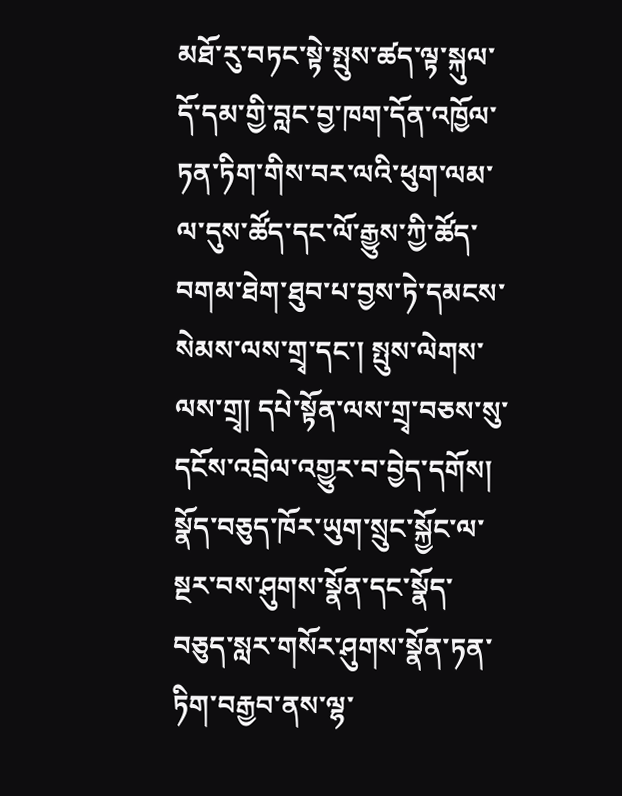མཐོ་རུ་བཏང་སྟེ་སྤུས་ཚད་ལྟ་སྐུལ་དོ་དམ་གྱི་བླང་བྱ་ཁག་དོན་འཁྱོལ་ཏན་ཏིག་གིས་བར་ལའི་ཕུག་ལམ་ལ་དུས་ཚོད་དང་ལོ་རྒྱུས་ཀྱི་ཚོད་བགམ་ཐེག་ཐུབ་པ་བྱས་ཏེ་དམངས་སེམས་ལས་གྲྭ་དང་། སྤུས་ལེགས་ལས་གྲྭ། དཔེ་སྟོན་ལས་གྲྭ་བཅས་སུ་དངོས་འབྲེལ་འགྱུར་བ་བྱེད་དགོས། སྣོད་བཅུད་ཁོར་ཡུག་སྲུང་སྐྱོང་ལ་སྔར་བས་ཤུགས་སྣོན་དང་སྣོད་བཅུད་སླར་གསོར་ཤུགས་སྣོན་ཏན་ཏིག་བརྒྱབ་ནས་ལྷ་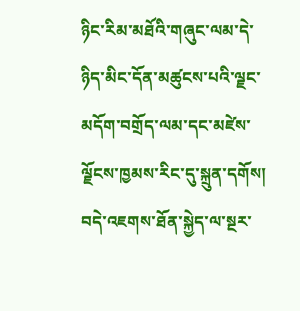ཉིང་རིམ་མཐོའི་གཞུང་ལམ་དེ་ཉིད་མིང་དོན་མཚུངས་པའི་ལྗང་མདོག་བགྲོད་ལམ་དང་མཛེས་ལྗོངས་ཁྱམས་རིང་དུ་སྐྲུན་དགོས། བདེ་འཇགས་ཐོན་སྐྱེད་ལ་སྔར་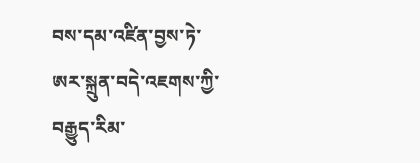བས་དམ་འཛིན་བྱས་ཏེ་ཨར་སྐྲུན་བདེ་འཇགས་ཀྱི་བརྒྱུད་རིམ་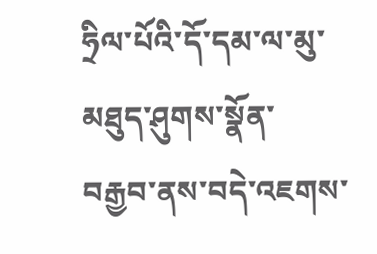ཧྲིལ་པོའི་དོ་དམ་ལ་མུ་མཐུད་ཤུགས་སྣོན་བརྒྱབ་ནས་བདེ་འཇགས་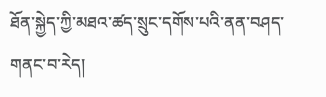ཐོན་སྐྱེད་ཀྱི་མཐའ་ཚད་སྲུང་དགོས་པའི་ནན་བཤད་གནང་བ་རེད།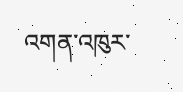འགན་འཁུར་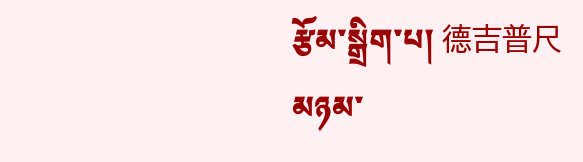རྩོམ་སྒྲིག་པ། 德吉普尺
མཉམ་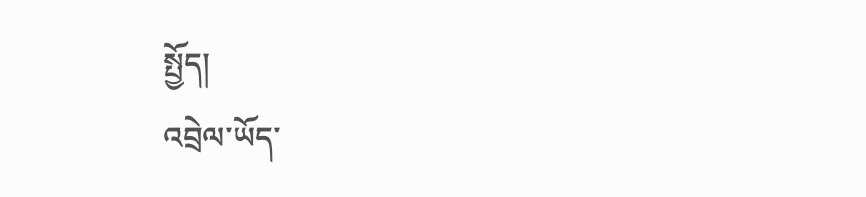སྤྱོད།
འབྲེལ་ཡོད་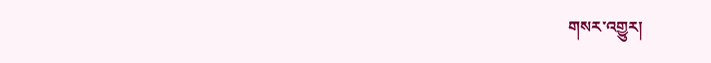གསར་འགྱུར།